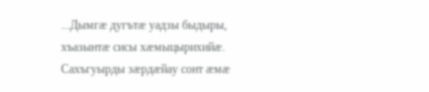...Дымгæ дугътæ уадзы быдыры, хъазынтæ сисы хæмыцырихийæ.
Сахъгуырды зæрдæйау сонт æмæ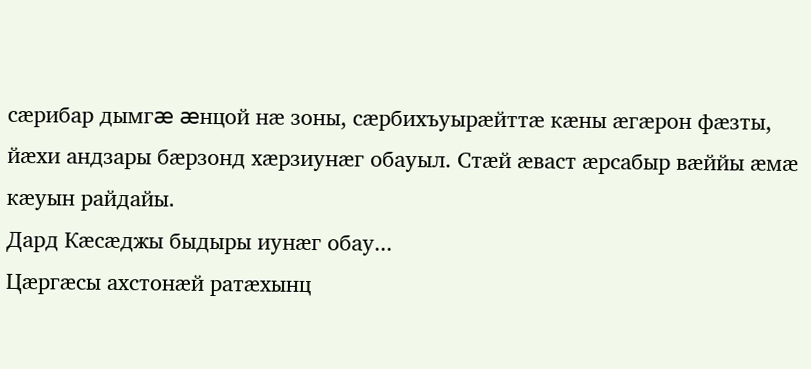сæрибар дымгæ æнцой нæ зоны, сæрбихъуырæйттæ кæны æгæрон фæзты, йæхи андзары бæрзонд хæрзиунæг обауыл. Стæй æваст æрсабыр вæййы æмæ кæуын райдайы.
Дард Кæсæджы быдыры иунæг обау...
Цæргæсы ахстонæй ратæхынц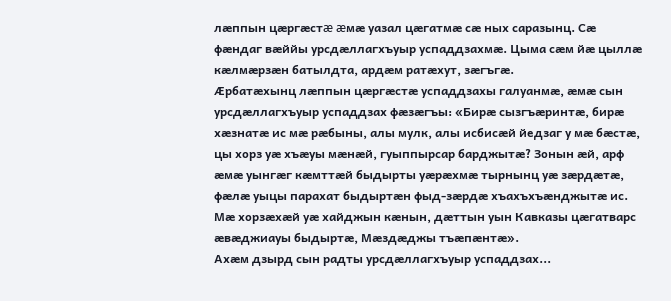лæппын цæргæстæ æмæ уазал цæгатмæ сæ ных саразынц. Сæ фæндаг вæййы урсдæллагхъуыр успаддзахмæ. Цыма сæм йæ цыллæ кæлмæрзæн батылдта, ардæм ратæхут, зæгъгæ.
Æрбатæхынц лæппын цæргæстæ успаддзахы галуанмæ, æмæ сын урсдæллагхъуыр успаддзах фæзæгъы: «Бирæ сызгъæринтæ, бирæ хæзнатæ ис мæ рæбыны, алы мулк, алы исбисæй йедзаг у мæ бæстæ, цы хорз уæ хъæуы мæнæй, гуыппырсар барджытæ? Зонын æй, арф æмæ уынгæг кæмттæй быдырты уæрæхмæ тырнынц уæ зæрдæтæ, фæлæ уыцы парахат быдыртæн фыд-зæрдæ хъахъхъæнджытæ ис. Мæ хорзæхæй уæ хайджын кæнын, дæттын уын Кавказы цæгатварс æвæджиауы быдыртæ, Мæздæджы тъæпæнтæ».
Ахæм дзырд сын радты урсдæллагхъуыр успаддзах...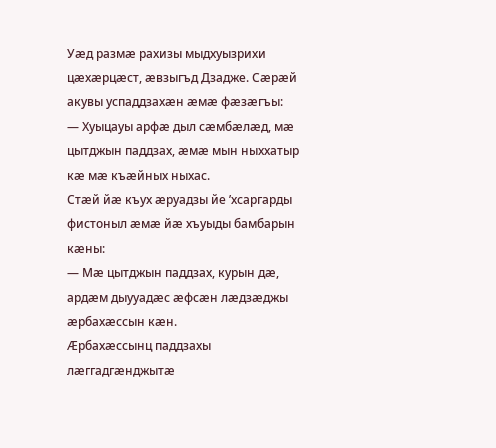Уæд размæ рахизы мыдхуызрихи цæхæрцæст, æвзыгъд Дзадже. Сæрæй акувы успаддзахæн æмæ фæзæгъы:
— Хуыцауы арфæ дыл сæмбæлæд, мæ цытджын паддзах, æмæ мын ныххатыр кæ мæ къæйных ныхас.
Стæй йæ къух æруадзы йе ’хсаргарды фистоныл æмæ йæ хъуыды бамбарын кæны:
— Мæ цытджын паддзах, курын дæ, ардæм дыууадæс æфсæн лæдзæджы æрбахæссын кæн.
Æрбахæссынц паддзахы лæггадгæнджытæ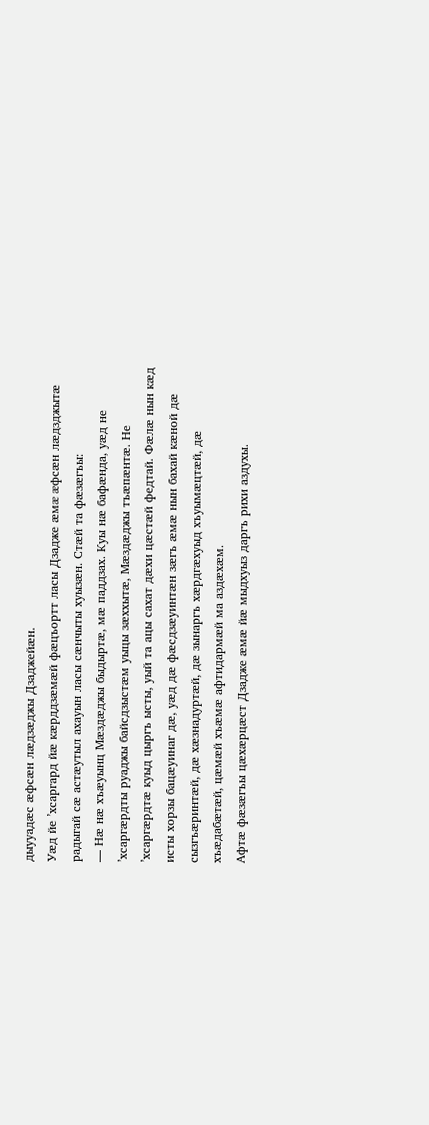дыууадæс æфсæн лæдзæджы Дзаджейæн.
Уæд йе ’хсаргард йæ кæрддзæмæй фæцъортт ласы Дзадже æмæ æфсæн лæдзджытæ радыгай сæ астæутыл ахауын ласы сæнчыты хуызæн. Стæй та фæзæгъы:
— Нæ нæ хъæуынц Мæздæджы быдыртæ, мæ паддзах. Куы нæ бафæнда, уæд не ’хсаргæрдты руаджы байсдзыстæм уыцы зæххытæ, Мæздæджы тъæпæнтæ. Не ’хсаргæрдтæ куыд цыргъ ысты, уый та ацы сахат дæхи цæстæй федтай. Фæлæ нын кæд исты хорзы бацæуинаг дæ, уæд дæ фæсдзæуинтæн зæгъ æмæ нын бахай кæной дæ сызгъæринтæй, дæ хæзнадуртæй, дæ зынаргъ хæрдгæхуыд хъуымæцтæй, дæ хъæдабæтæй, цæмæй хъæмæ афтидармæй ма аздæхæм.
Афтæ фæзæгъы цæхæрцæст Дзадже æмæ йæ мыдхуыз даргъ рихи аздухы.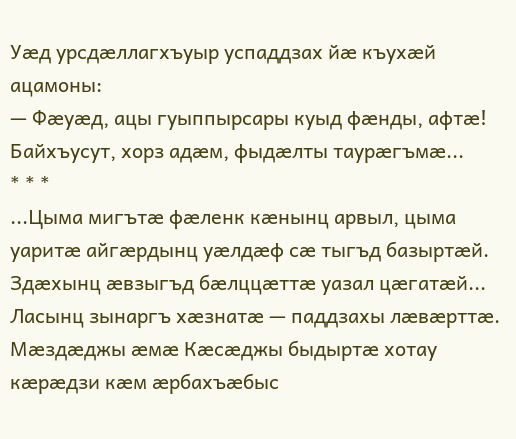Уæд урсдæллагхъуыр успаддзах йæ къухæй ацамоны:
— Фæуæд, ацы гуыппырсары куыд фæнды, афтæ!
Байхъусут, хорз адæм, фыдæлты таурæгъмæ...
* * *
...Цыма мигътæ фæленк кæнынц арвыл, цыма уаритæ айгæрдынц уæлдæф сæ тыгъд базыртæй. Здæхынц æвзыгъд бæлццæттæ уазал цæгатæй... Ласынц зынаргъ хæзнатæ — паддзахы лæвæрттæ.
Мæздæджы æмæ Кæсæджы быдыртæ хотау кæрæдзи кæм æрбахъæбыс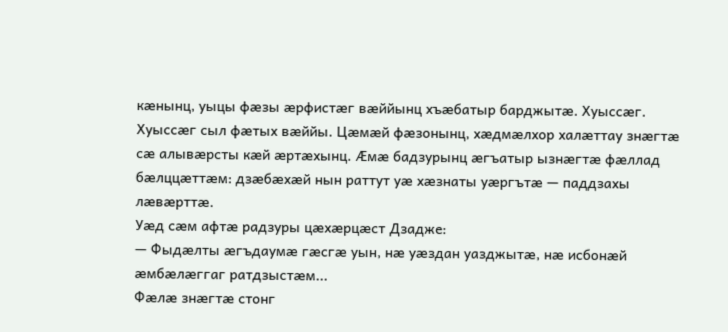кæнынц, уыцы фæзы æрфистæг вæййынц хъæбатыр барджытæ. Хуыссæг. Хуыссæг сыл фæтых вæййы. Цæмæй фæзонынц, хæдмæлхор халæттау знæгтæ сæ алывæрсты кæй æртæхынц. Æмæ бадзурынц æгъатыр ызнæгтæ фæллад бæлццæттæм: дзæбæхæй нын раттут уæ хæзнаты уæргътæ — паддзахы лæвæрттæ.
Уæд сæм афтæ радзуры цæхæрцæст Дзадже:
— Фыдæлты æгъдаумæ гæсгæ уын, нæ уæздан уазджытæ, нæ исбонæй æмбæлæггаг ратдзыстæм...
Фæлæ знæгтæ стонг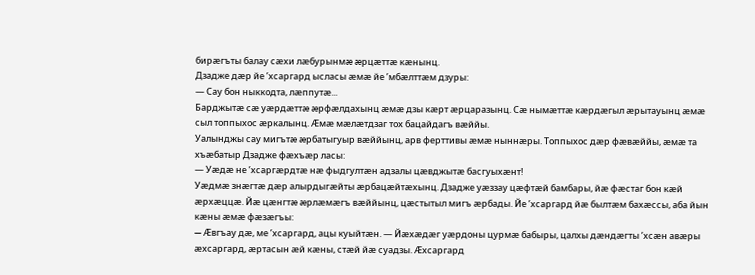бирæгъты балау сæхи лæбурынмæ æрцæттæ кæнынц.
Дзадже дæр йе ’хсаргард ысласы æмæ йе ’мбæлттæм дзуры:
— Сау бон ныккодта, лæппутæ...
Барджытæ сæ уæрдæттæ æрфæлдахынц æмæ дзы кæрт æрцаразынц. Сæ нымæттæ кæрдæгыл æрытауынц æмæ сыл топпыхос æркалынц. Æмæ мæлæтдзаг тох бацайдагъ вæййы.
Уалынджы сау мигътæ æрбатыгуыр вæййынц, арв ферттивы æмæ ныннæры. Топпыхос дæр фæвæййы, æмæ та хъæбатыр Дзадже фæхъæр ласы:
— Уæдæ не ’хсаргæрдтæ нæ фыдгултæн адзалы цæвджытæ басгуыхæнт!
Уæдмæ знæгтæ дæр алырдыгæйты æрбацæйтæхынц. Дзадже уæззау цæфтæй бамбары, йæ фæстаг бон кæй æрхæццæ. Йæ цæнгтæ æрлæмæгъ вæййынц, цæстытыл мигъ æрбады. Йе ’хсаргард йæ былтæм бахæссы, аба йын кæны æмæ фæзæгъы:
— Æвгъау дæ, ме ’хсаргард, ацы куыйтæн. — Йæхæдæг уæрдоны цурмæ бабыры, цалхы дæндæгты ’хсæн авæры æхсаргард, æртасын æй кæны, стæй йæ суадзы. Æхсаргард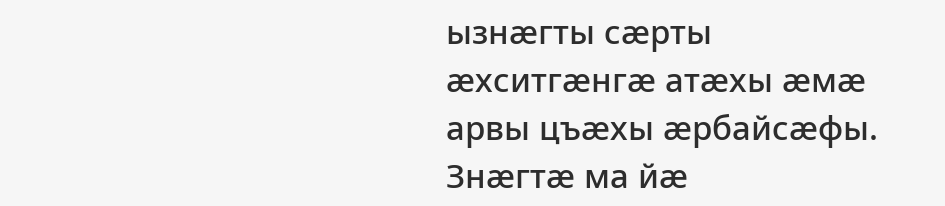ызнæгты сæрты æхситгæнгæ атæхы æмæ арвы цъæхы æрбайсæфы. Знæгтæ ма йæ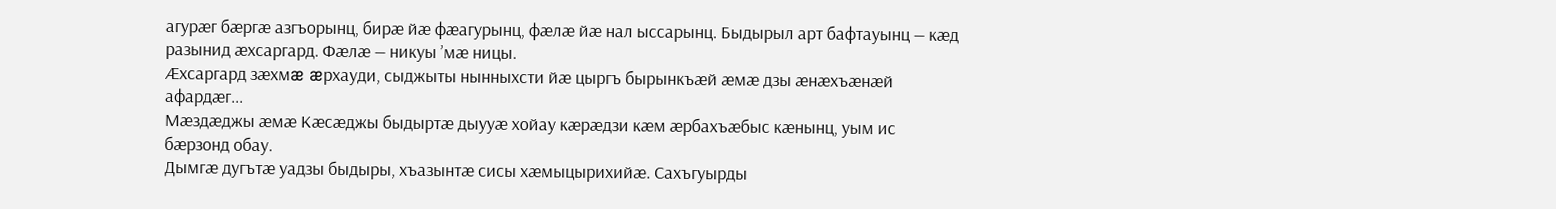агурæг бæргæ азгъорынц, бирæ йæ фæагурынц, фæлæ йæ нал ыссарынц. Быдырыл арт бафтауынц — кæд разынид æхсаргард. Фæлæ — никуы ’мæ ницы.
Æхсаргард зæхмæ æрхауди, сыджыты нынныхсти йæ цыргъ бырынкъæй æмæ дзы æнæхъæнæй афардæг...
Мæздæджы æмæ Кæсæджы быдыртæ дыууæ хойау кæрæдзи кæм æрбахъæбыс кæнынц, уым ис бæрзонд обау.
Дымгæ дугътæ уадзы быдыры, хъазынтæ сисы хæмыцырихийæ. Сахъгуырды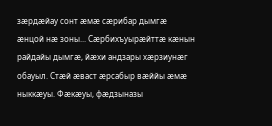зæрдæйау сонт æмæ сæрибар дымгæ æнцой нæ зоны... Сæрбихъуырæйттæ кæнын райдайы дымгæ, йæхи андзары хæрзиунæг обауыл. Стæй æваст æрсабыр вæййы æмæ ныккæуы. Фæкæуы, фæдзыназы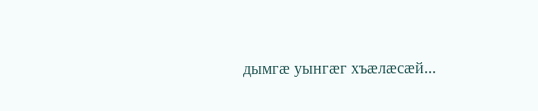дымгæ уынгæг хъæлæсæй...